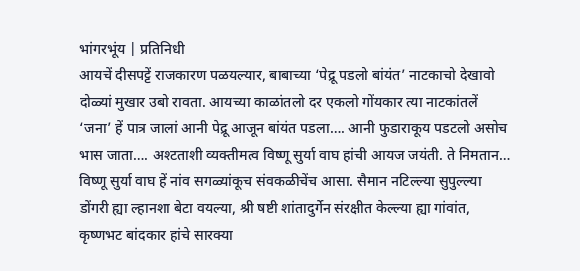भांगरभूंय | प्रतिनिधी
आयचें दीसपट्टें राजकारण पळयल्यार, बाबाच्या ‘पेद्रू पडलो बांयंत’ नाटकाचो देखावो दोळ्यां मुखार उबो रावता. आयच्या काळांतलो दर एकलो गोंयकार त्या नाटकांतलें ‘जना’ हें पात्र जालां आनी पेद्रू आजून बांयंत पडला…. आनी फुडाराकूय पडटलो असोच भास जाता…. अश्टताशी व्यक्तीमत्व विष्णू सुर्या वाघ हांची आयज जयंती. ते निमतान…
विष्णू सुर्या वाघ हें नांव सगळ्यांकूच संवकळीचेंच आसा. सैमान नटिल्ल्या सुपुल्ल्या डोंगरी ह्या ल्हानशा बेटा वयल्या, श्री षष्टी शांतादुर्गेन संरक्षीत केल्ल्या ह्या गांवांत, कृष्णभट बांदकार हांचे सारक्या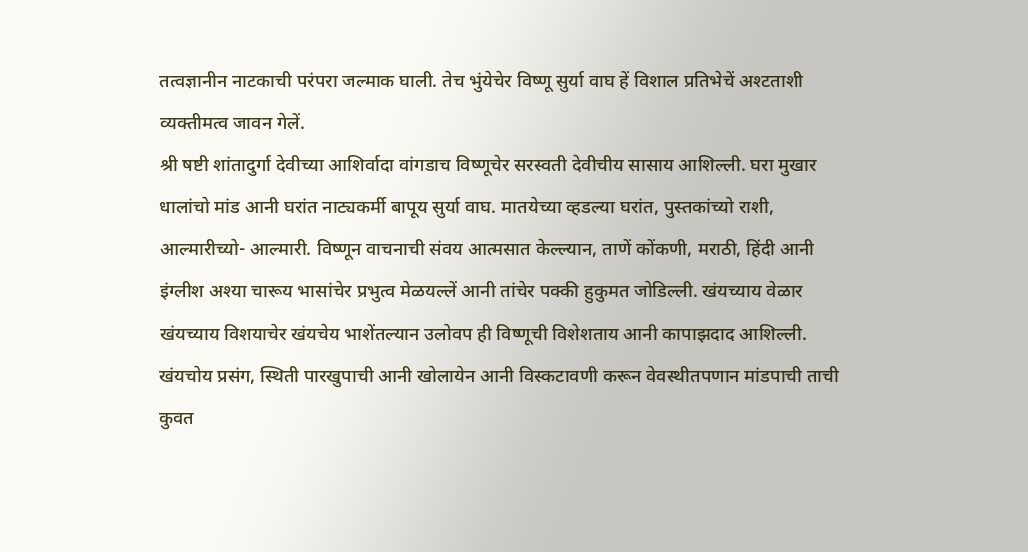तत्वज्ञानीन नाटकाची परंपरा जल्माक घाली. तेच भुंयेचेर विष्णू सुर्या वाघ हें विशाल प्रतिभेचें अश्टताशी व्यक्तीमत्व जावन गेलें.
श्री षष्टी शांतादुर्गा देवीच्या आशिर्वादा वांगडाच विष्णूचेर सरस्वती देवीचीय सासाय आशिल्ली. घरा मुखार धालांचो मांड आनी घरांत नाट्यकर्मी बापूय सुर्या वाघ. मातयेच्या व्हडल्या घरांत, पुस्तकांच्यो राशी, आल्मारीच्यो- आल्मारी. विष्णून वाचनाची संवय आत्मसात केल्ल्यान, ताणें कोंकणी, मराठी, हिंदी आनी इंग्लीश अश्या चारूय भासांचेर प्रभुत्व मेळयल्लें आनी तांचेर पक्की हुकुमत जोडिल्ली. खंयच्याय वेळार खंयच्याय विशयाचेर खंयचेय भाशेंतल्यान उलोवप ही विष्णूची विशेशताय आनी कापाझदाद आशिल्ली. खंयचोय प्रसंग, स्थिती पारखुपाची आनी खोलायेन आनी विस्कटावणी करून वेवस्थीतपणान मांडपाची ताची कुवत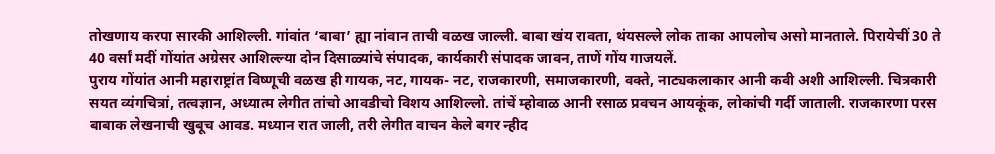तोखणाय करपा सारकी आशिल्ली. गांवांत ‘बाबा’ ह्या नांवान ताची वळख जाल्ली. बाबा खंय रावता, थंयसल्ले लोक ताका आपलोच असो मानताले. पिरायेचीं 30 ते 40 वर्सां मदीं गोंयांत अग्रेसर आशिल्ल्या दोन दिसाळ्यांचे संपादक, कार्यकारी संपादक जावन, ताणें गोंय गाजयलें.
पुराय गोंयांत आनी महाराष्ट्रांत विष्णूची वळख ही गायक, नट, गायक- नट, राजकारणी, समाजकारणी, वक्ते, नाट्यकलाकार आनी कवी अशी आशिल्ली. चित्रकारी सयत व्यंगचित्रां, तत्वज्ञान, अध्यात्म लेगीत तांचो आवडीचो विशय आशिल्लो. तांचें म्होवाळ आनी रसाळ प्रवचन आयकूंक, लोकांची गर्दी जाताली. राजकारणा परस बाबाक लेखनाची खुबूच आवड. मध्यान रात जाली, तरी लेगीत वाचन केले बगर न्हीद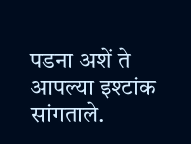पडना अशें ते आपल्या इश्टांक सांगताले.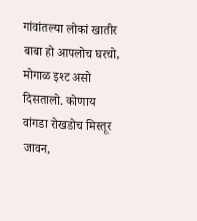गांवांतल्या लोकां खातीर बाबा हो आपलोच घरचो, मोगाळ इश्ट असो दिसतालो. कोणाय वांगडा रोखडोच मिस्तूर जावन,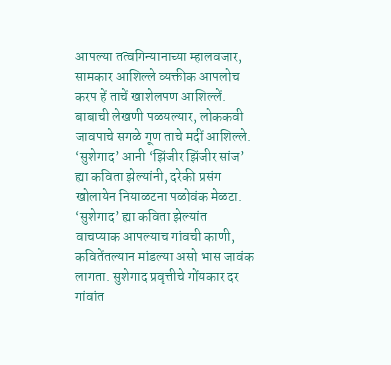आपल्या तत्वगिन्यानाच्या म्हालवजार, सामकार आशिल्ले व्यक्तीक आपलोच करप हें ताचें खाशेलपण आशिल्लें.
बाबाची लेखणी पळयल्यार, लोककवी जावपाचे सगळे गूण ताचे मदीं आशिल्ले. ‘सुशेगाद’ आनी ‘झिंजीर झिंजीर सांज’ ह्या कविता झेल्यांनी, दरेकी प्रसंग खोलायेन नियाळटना पळोवंक मेळटा. ‘सुशेगाद’ ह्या कविता झेल्यांत वाचप्याक आपल्याच गांवची काणी, कवितेंतल्यान मांडल्या असो भास जावंक लागता. सुशेगाद प्रवृत्तीचे गोंयकार दर गांवांत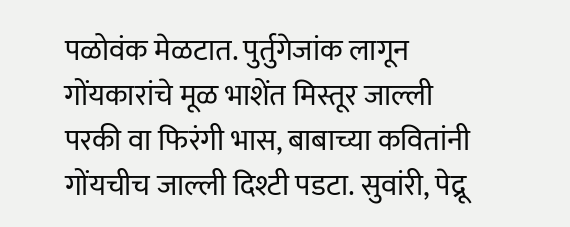पळोवंक मेळटात. पुर्तुगेजांक लागून गोंयकारांचे मूळ भाशेंत मिस्तूर जाल्ली परकी वा फिरंगी भास, बाबाच्या कवितांनी गोंयचीच जाल्ली दिश्टी पडटा. सुवांरी, पेद्रू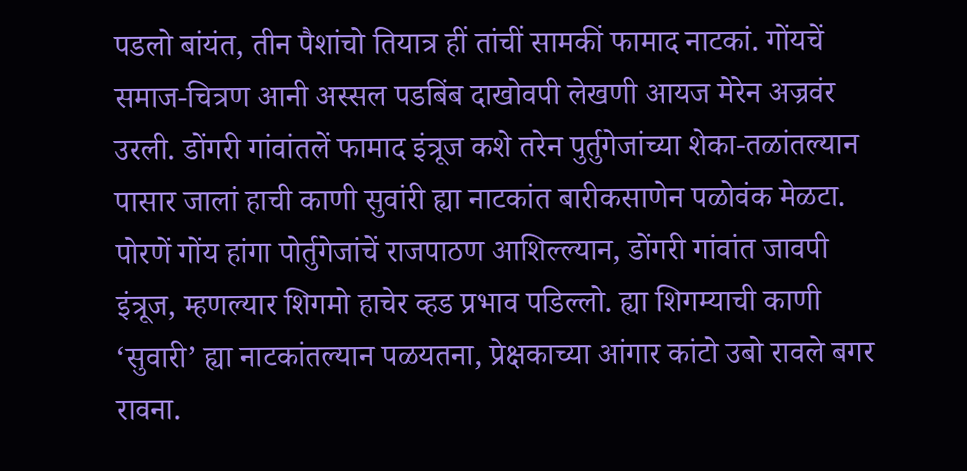पडलो बांयंत, तीन पैशांचो तियात्र हीं तांचीं सामकीं फामाद नाटकां. गोंयचें समाज-चित्रण आनी अस्सल पडबिंब दाखोवपी लेखणी आयज मेरेन अज्रवंर उरली. डोंगरी गांवांतलें फामाद इंत्रूज कशे तरेन पुर्तुगेजांच्या शेका-तळांतल्यान पासार जालां हाची काणी सुवांरी ह्या नाटकांत बारीकसाणेन पळोवंक मेळटा. पोरणें गोंय हांगा पोर्तुगेजांचें राजपाठण आशिल्ल्यान, डोंगरी गांवांत जावपी इंत्रूज, म्हणल्यार शिगमो हाचेर व्हड प्रभाव पडिल्लो. ह्या शिगम्याची काणी ‘सुवारी’ ह्या नाटकांतल्यान पळयतना, प्रेक्षकाच्या आंगार कांटो उबो रावले बगर रावना.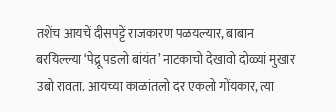तशेंच आयचें दीसपट्टें राजकारण पळयल्यार, बाबान बरयिल्ल्या ‘पेद्रू पडलो बांयंत’ नाटकाचो देखावो दोळ्यां मुखार उबो रावता. आयच्या काळांतलो दर एकलो गोंयकार, त्या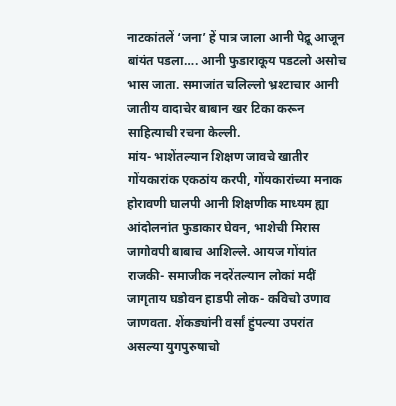नाटकांतलें ‘जना’ हें पात्र जाला आनी पेद्रू आजून बांयंत पडला…. आनी फुडाराकूय पडटलो असोच भास जाता. समाजांत चलिल्लो भ्रश्टाचार आनी जातीय वादाचेर बाबान खर टिका करून साहित्याची रचना केल्ली.
मांय- भाशेंतल्यान शिक्षण जावचे खातीर गोंयकारांक एकठांय करपी, गोंयकारांच्या मनाक होरावणी घालपी आनी शिक्षणीक माध्यम ह्या आंदोलनांत फुडाकार घेवन, भाशेची मिरास जागोवपी बाबाच आशिल्ले. आयज गोंयांत राजकी- समाजीक नदरेंतल्यान लोकां मदीं जागृताय घडोवन हाडपी लोक- कविचो उणाव जाणवता. शेंकड्यांनी वर्सां हुंपल्या उपरांत असल्या युगपुरुषाचो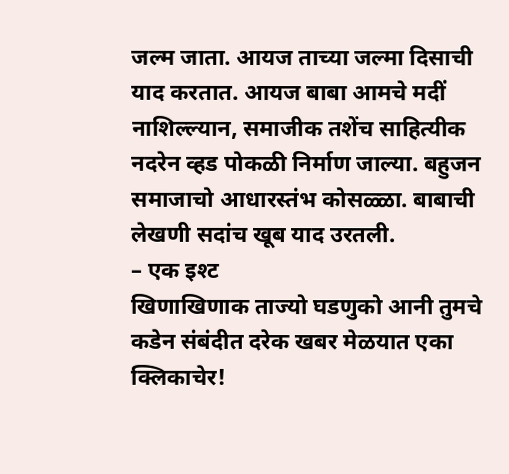जल्म जाता. आयज ताच्या जल्मा दिसाची याद करतात. आयज बाबा आमचे मदीं नाशिल्ल्यान, समाजीक तशेंच साहित्यीक नदरेन व्हड पोकळी निर्माण जाल्या. बहुजन समाजाचो आधारस्तंभ कोसळ्ळा. बाबाची लेखणी सदांच खूब याद उरतली.
– एक इश्ट
खिणाखिणाक ताज्यो घडणुको आनी तुमचे कडेन संबंदीत दरेक खबर मेळयात एका क्लिकाचेर!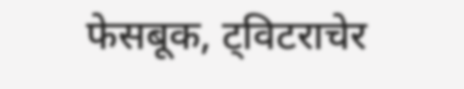फेसबूक, ट्विटराचेर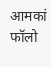आमकां फॉलो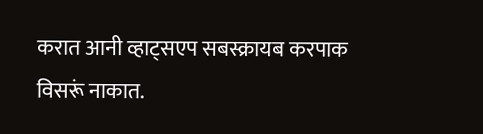करात आनी व्हाट्सएप सबस्क्रायब करपाक विसरूं नाकात.